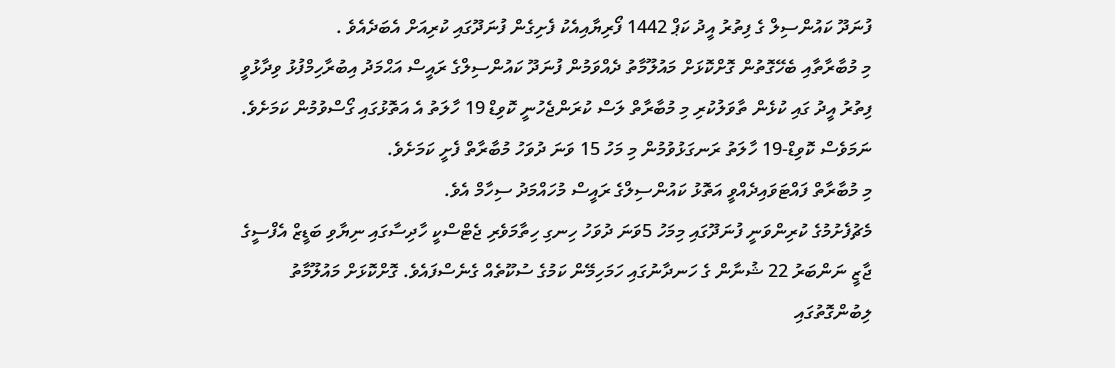ފުނަދޫ ކައުންސިލް ގެ ފިތުރު އީދު ކަޕް 1442 ފޯރިޔާއިއެކު ފެށިގެން ފުނަދޫގައި ކުރިއަށް އެބަދެއެވެ .
މި މުބާރާތާއި ބެހޭގޮތުން ގޮށްކޮޅަށް މައުލޫމާތު ދެއްވަމުން ފުނަދޫ ކައުންސިލްގެ ރައީސް އަޙްމަދު އިބުރާހިމްފުޅު ވިދާޅުވީ ފިތުރު އީދު ގައި ކުޅެން ތާވަލުކުރި މި މުބާރާތް ލަސް ކުރަންޖެހުނީ ކޮވިޑް 19 ހާލަތު އެ އަތޮޅުގައި ގޯސްވުމުން ކަމަށެވެ. ނަމަވެސް ކޮވިޑް-19 ހާލަތު ރަނގަޅުވުމުން މި މަހު 15 ވަނަ ދުވަހު މުބާރާތް ފެށީ ކަމަށެވެ.
މި މުބާރާތް ފައްޓަވައިދެއްވީ އަތޮޅު ކައުންސިލްގެ ރައީސް މުހައްމަދު ސިހާމް އެވެ.
މެޗުފެށުމުގެ ކުރިންވަނީ ފުނަދޫގައި މިމަހު 5ވަނަ ދުވަހު ހިނގި ހިތާމަވެރި ޖެޓްސްކީ ހާދިސާގައި ނިޔާވި ބަޑީޒް އެފްސީގެ ޖާޒީ ނަންބަރު 22 ޝުނާން ގެ ހަނދާނުގައި ހަމަހިމޭން ކަމުގެ ސުކޫތެއް ގެނެސްފައެވެ. ގޮށްކޮޅަށް މައުލޫމާތު ލިބުންގޮތުގައި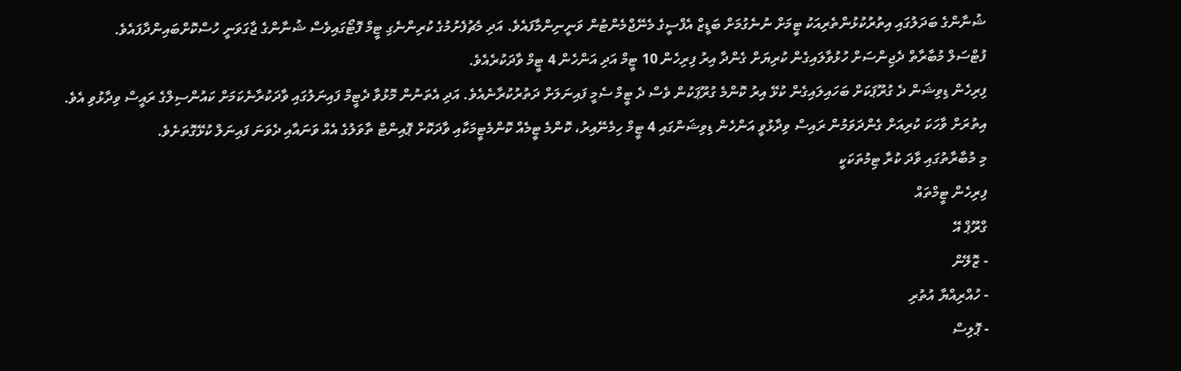ޝުނާންގެ ބަދަލުގައި އިތުރުކުޅުންތެރިއަކު ޓީމަށް ނުނެގުމަށް ބަޑީޒް އެފްސީގެ މެނޭޖްމެންޓުން ވަނީނިންމާފައެވެ. އަދި މެޗުފެށުމުގެ ކުރިންނެގި ޓީމް ފޮޓޯގައިވެސް ޝުނާންގެ ޖާގަވަނީ ހުސްކޮށްބައިންދާފައެވެ.
ފުޓްސަލް މުބާރާތް ދެޖިންސަށް ހުޅުވާލައިގެން ކުރިޔަށް ގެންދާ އިރު ފިރިހެން 10 ޓީމް އަދި އަންހެން 4 ޓީމް ވާދަކުރެއެވެ.
ފިރިހެން ޑިވިޝަން ދެ ގުރޫޕަކަށް ބަހައިލައިގެން ކުޅޭ އިރު ކޮންމެ ގުރޫޕަކުން ވެސް ދެ ޓީމް ސެމީ ފައިނަލަށް ދަތުރުކުރާނެއެވެ. އަދި އެތަނުން މޮޅުވާ ދެޓީމް ފައިނަލުގައި ވާދަކުރާނެކަމަށް ކައުންސިލްގެ ރައީސް ވިދާޅުވި އެވެ.
އިތުރަށް ވާހަކަ ކުރިއަށް ގެންދަވަމުން ރައިސް ވިދާޅުވީ އަންހެން ޑިވިޝަންގައި 4 ޓީމް ހިމެނޭއިރު، ކޮންމެ ޓީމެއް ކޮންމެޓީމަކާއި ވާދަކޮށް ޕޮއިންޓް ތާވަލުގެ އެއް ވަނައާއި ދެވަނަ ފައިނަލް ކުޅޭގޮތަށެވެ.
މި މުބާރާތުގައި ވާދަ ކުރާ ޓިމުތަކަކީ
ފިރިހެން ޓީމްތައް
ގްރޫޕް އޭ
- ޒޮލޭން
- ހުއްރިއްޔާ އުތުރި
- ޕޮލިސް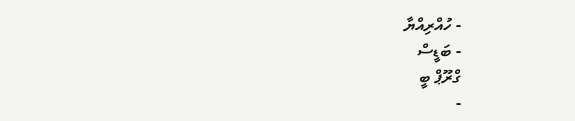- ހުއްރިއްޔާ
- ބަޑީސް
ގްރޫޕް ބީ
-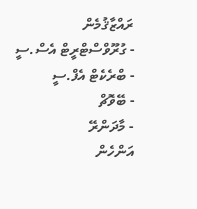ރައްޒާޤުމެން
- ގުރޫވްސްޓްރީޓް އެސް.ސީ
- ބްރެކެޓް އެފް.ސީ
- ބޭވޮޗް
- މާދަންރޭ
އަންހެން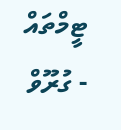ޓީމްތައް
- ގުރޫވް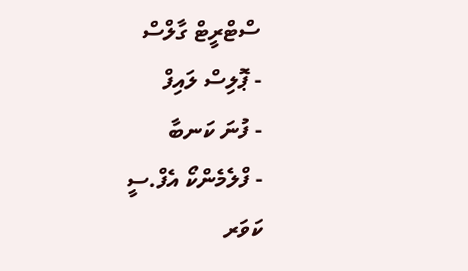ސްޓްރީޓް ގާލްސް
- ޕޮލިސް ލައިފް
- ފުނަ ކަނބާ
- ފްލެމެންކޯ އެފް.ސީ
ކަވަރ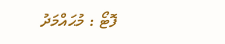ފޮޓޯ : މުޙައްމަދު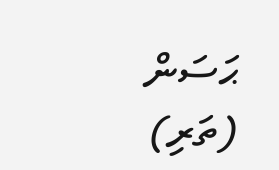ޙަސަން (ތަރި)